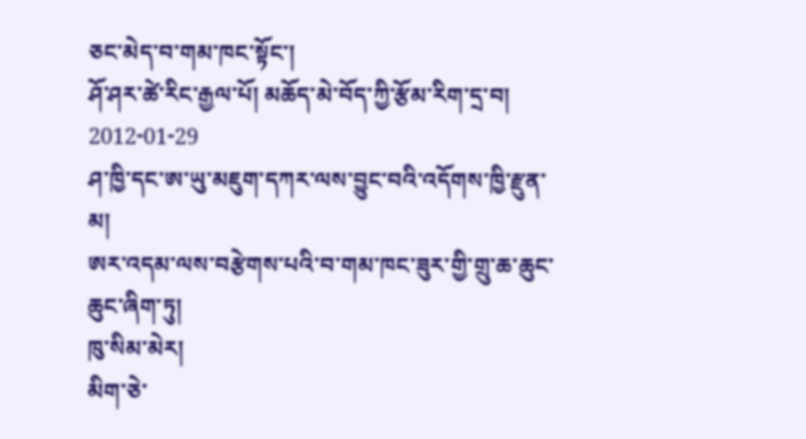ཅང་མེད་བ་གམ་ཁང་སྟོང་།
ཤོ་ཤར་ཚེ་རིང་རྒྱལ་པོ། མཆོད་མེ་བོད་ཀྱི་རྩོམ་རིག་དྲ་བ། 2012-01-29
ཤ་ཁྱི་དང་ཨ་ཡུ་མཇུག་དཀར་ལས་བྱུང་བའི་འདོགས་ཁྱི་རྫུན་མ།
ཨར་འདམ་ལས་བརྩེགས་པའི་བ་གམ་ཁང་ཟུར་གྱི་གྲུ་ཆ་ཆུང་ཆུང་ཞིག་ཏུ།
ཁུ་སིམ་མེར།
མིག་ཅེ་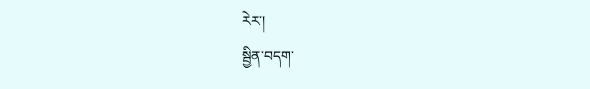རེར་།
སྦྱིན་བདག་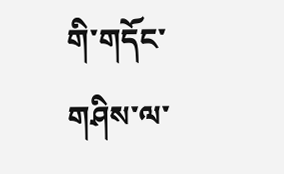གི་གདོང་གཤིས་ལ་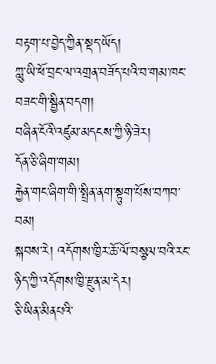བརྟག་པ་བྱེད་ཀྱིན་སྡད་ཡོད།
ཀླུ་ཡི་ཕོ་བྲང་ལ་འགྲན་བཟོད་པའི་བ་གམ་ཁང་བཟང་གི་སྦྱིན་བདག།
བཞིན་ངོའི་འཛུམ་མདངས་ཀྱི་ཉི་ཟེར།
དོན་ཅི་ཞིག་གམ།
རྐྱེན་གང་ཞིག་གི་སྤྲིན་ནག་སྟུག་པོས་བཀབ་བམ།
སྐབས་རེ། འདོགས་ཁྱིར་ཆོ་ལོ་བསྩལ་བའི་རང་ཉིད་ཀྱི་འདོགས་ཁྱི་རྫུན་མ་དེར།
ཅི་ཡིན་མིནཔའི་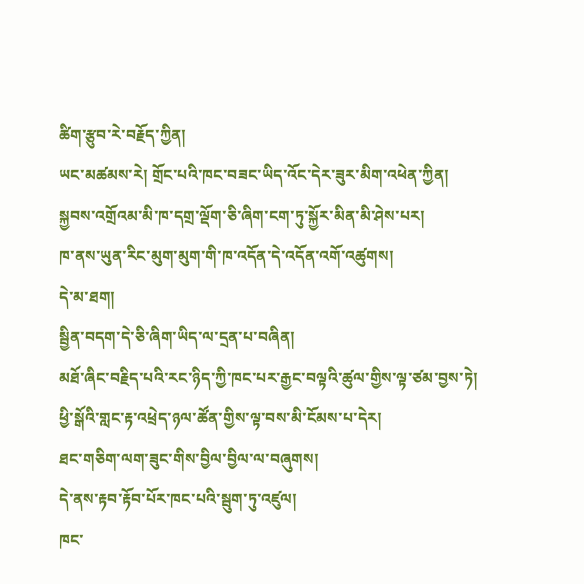ཚིག་རྩུབ་རེ་བརྗོད་ཀྱིན།
ཡང་མཚམས་རེ། གྲོང་པའི་ཁང་བཟང་ཡིད་འོང་དེར་ཟུར་མིག་འཕེན་ཀྱིན།
སྐྱབས་འགྲོའམ་མི་ཁ་དགྲ་ལྡོག་ཅི་ཞིག་ངག་ཏུ་སྐྱོར་མིན་མི་ཤེས་པར།
ཁ་ནས་ཡུན་རིང་མུག་མུག་གི་ཁ་འདོན་དེ་འདོན་འགོ་འཚུགས།
དེ་མ་ཐག།
སྦྱིན་བདག་དེ་ཅི་ཞིག་ཡིད་ལ་དྲན་པ་བཞིན།
མཐོ་ཞིང་བརྗིད་པའི་རང་ཉིད་ཀྱི་ཁང་པར་རྒྱང་བལྟའི་ཚུལ་གྱིས་ལྟ་ཙམ་བྱས་ཏེ།
ཕྱི་སྒོའི་གླང་རྟ་འཕྲེད་ཉལ་ཚོན་གྱིས་ལྟ་བས་མི་ངོམས་པ་དེར།
ཐང་གཅིག་ལག་ཟུང་གིས་བྱིལ་བྱིལ་ལ་བཞུགས།
དེ་ནས་རྟབ་རྟོབ་པོར་ཁང་པའི་སྦུག་ཏུ་འཛུལ།
ཁང་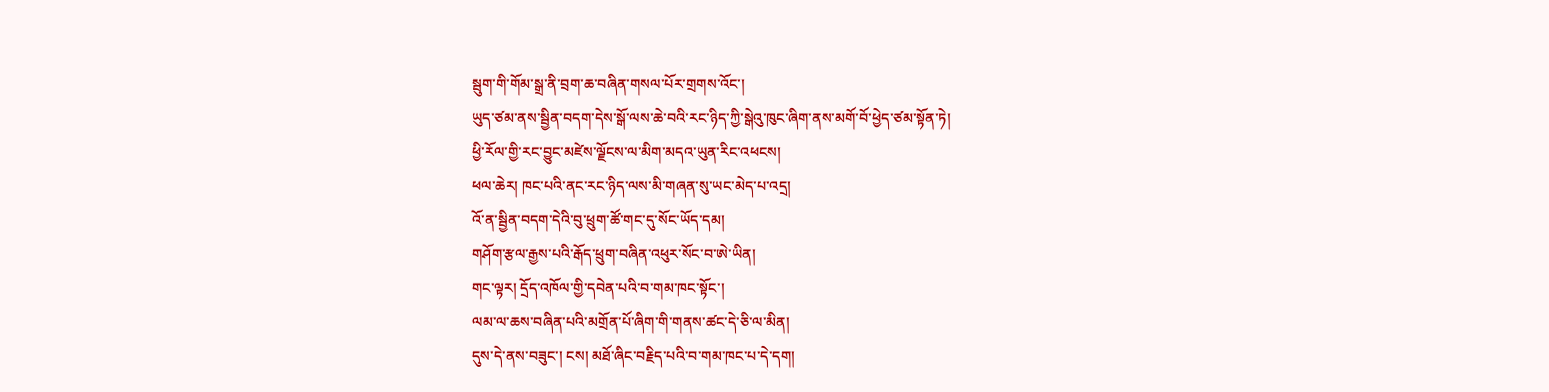སྦུག་གི་གོམ་སྒྲ་ནི་བྲག་ཆ་བཞིན་གསལ་པོར་གྲགས་འོང་།
ཡུད་ཙམ་ནས་སྦྱིན་བདག་དེས་སྒོ་ལས་ཆེ་བའི་རང་ཉིད་ཀྱི་སྒེའུ་ཁུང་ཞིག་ནས་མགོ་བོ་ཕྱེད་ཙམ་སྟོན་ཏེ།
ཕྱི་རོལ་གྱི་རང་བྱུང་མཛེས་ལྗོངས་ལ་མིག་མདའ་ཡུན་རིང་འཕངས།
ཕལ་ཆེར། ཁང་པའི་ནང་རང་ཉིད་ལས་མི་གཞན་སུ་ཡང་མེད་པ་འདྲ།
འོ་ན་སྦྱིན་བདག་དེའི་བུ་ཕྲུག་ཚོ་གང་དུ་སོང་ཡོད་དམ།
གཤོག་རྩལ་རྒྱས་པའི་རྒོད་ཕྲུག་བཞིན་འཕུར་སོང་བ་ཨེ་ཡིན།
གང་ལྟར། དྲོད་འཁོལ་གྱི་དབེན་པའི་བ་གམ་ཁང་སྟོང་།
ལམ་ལ་ཆས་བཞིན་པའི་མགྲོན་པོ་ཞིག་གི་གནས་ཚང་དེ་ཅི་ལ་མིན།
དུས་དེ་ནས་བཟུང་། ངས། མཐོ་ཞིང་བརྗིད་པའི་བ་གམ་ཁང་པ་དེ་དག།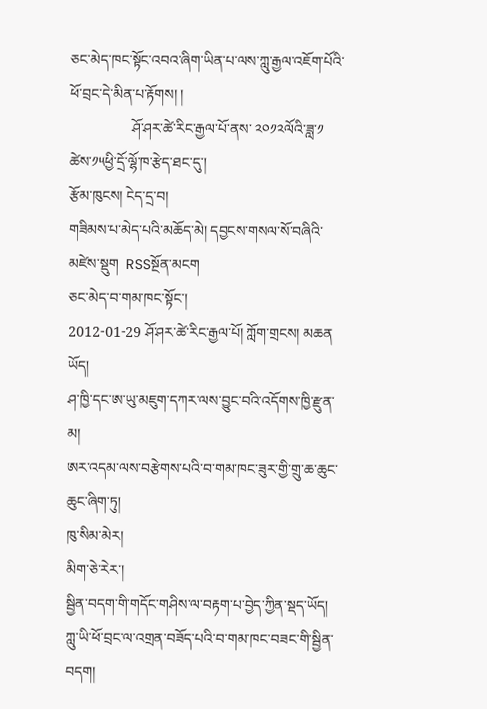ཅང་མེད་ཁང་སྟོང་འབའ་ཞིག་ཡིན་པ་ལས་ཀླུ་རྒྱལ་འཇོག་པོའི་ཕོ་བྲང་དེ་མིན་པ་རྟོགས། །
                 ཤོ་ཤར་ཚེ་རིང་རྒྱལ་པོ་ནས་ ༢༠༡༢ལོའི་ཟླ་༡ ཚེས་༡༥ཕྱི་དྲོ་ལྷོ་ཁ་རྩེད་ཐང་དུ་།
རྩོམ་ཁུངས། ངེད་དྲ་བ།
གཟིམས་པ་མེད་པའི་མཆོད་མེ། དབྱངས་གསལ་སོ་བཞིའི་མཛེས་སྡུག  RSSསྔོན་མངག
ཅང་མེད་བ་གམ་ཁང་སྟོང་།
2012-01-29 ཤོ་ཤར་ཚེ་རིང་རྒྱལ་པོ། ཀློག་གྲངས། མཆན ཡོད།
ཤ་ཁྱི་དང་ཨ་ཡུ་མཇུག་དཀར་ལས་བྱུང་བའི་འདོགས་ཁྱི་རྫུན་མ།
ཨར་འདམ་ལས་བརྩེགས་པའི་བ་གམ་ཁང་ཟུར་གྱི་གྲུ་ཆ་ཆུང་ཆུང་ཞིག་ཏུ།
ཁུ་སིམ་མེར།
མིག་ཅེ་རེར་།
སྦྱིན་བདག་གི་གདོང་གཤིས་ལ་བརྟག་པ་བྱེད་ཀྱིན་སྡད་ཡོད།
ཀླུ་ཡི་ཕོ་བྲང་ལ་འགྲན་བཟོད་པའི་བ་གམ་ཁང་བཟང་གི་སྦྱིན་བདག།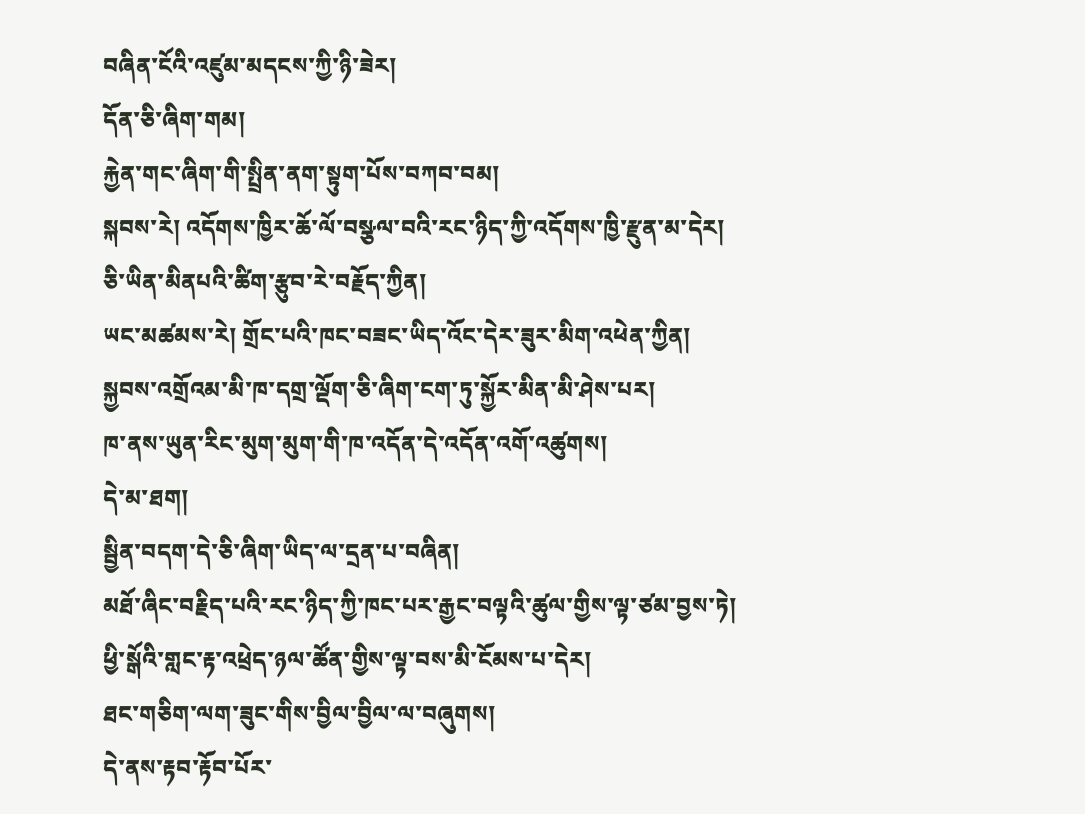བཞིན་ངོའི་འཛུམ་མདངས་ཀྱི་ཉི་ཟེར།
དོན་ཅི་ཞིག་གམ།
རྐྱེན་གང་ཞིག་གི་སྤྲིན་ནག་སྟུག་པོས་བཀབ་བམ།
སྐབས་རེ། འདོགས་ཁྱིར་ཆོ་ལོ་བསྩལ་བའི་རང་ཉིད་ཀྱི་འདོགས་ཁྱི་རྫུན་མ་དེར།
ཅི་ཡིན་མིནཔའི་ཚིག་རྩུབ་རེ་བརྗོད་ཀྱིན།
ཡང་མཚམས་རེ། གྲོང་པའི་ཁང་བཟང་ཡིད་འོང་དེར་ཟུར་མིག་འཕེན་ཀྱིན།
སྐྱབས་འགྲོའམ་མི་ཁ་དགྲ་ལྡོག་ཅི་ཞིག་ངག་ཏུ་སྐྱོར་མིན་མི་ཤེས་པར།
ཁ་ནས་ཡུན་རིང་མུག་མུག་གི་ཁ་འདོན་དེ་འདོན་འགོ་འཚུགས།
དེ་མ་ཐག།
སྦྱིན་བདག་དེ་ཅི་ཞིག་ཡིད་ལ་དྲན་པ་བཞིན།
མཐོ་ཞིང་བརྗིད་པའི་རང་ཉིད་ཀྱི་ཁང་པར་རྒྱང་བལྟའི་ཚུལ་གྱིས་ལྟ་ཙམ་བྱས་ཏེ།
ཕྱི་སྒོའི་གླང་རྟ་འཕྲེད་ཉལ་ཚོན་གྱིས་ལྟ་བས་མི་ངོམས་པ་དེར།
ཐང་གཅིག་ལག་ཟུང་གིས་བྱིལ་བྱིལ་ལ་བཞུགས།
དེ་ནས་རྟབ་རྟོབ་པོར་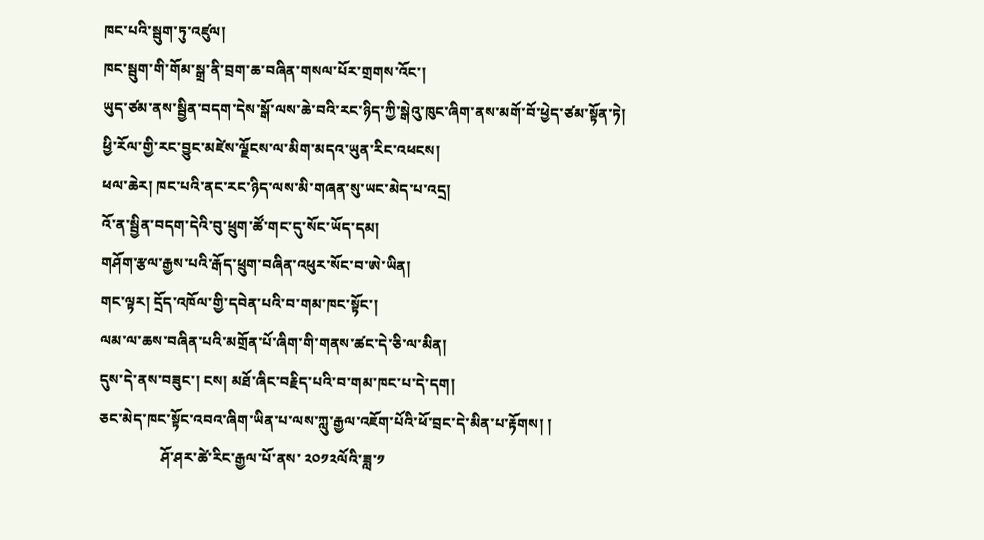ཁང་པའི་སྦུག་ཏུ་འཛུལ།
ཁང་སྦུག་གི་གོམ་སྒྲ་ནི་བྲག་ཆ་བཞིན་གསལ་པོར་གྲགས་འོང་།
ཡུད་ཙམ་ནས་སྦྱིན་བདག་དེས་སྒོ་ལས་ཆེ་བའི་རང་ཉིད་ཀྱི་སྒེའུ་ཁུང་ཞིག་ནས་མགོ་བོ་ཕྱེད་ཙམ་སྟོན་ཏེ།
ཕྱི་རོལ་གྱི་རང་བྱུང་མཛེས་ལྗོངས་ལ་མིག་མདའ་ཡུན་རིང་འཕངས།
ཕལ་ཆེར། ཁང་པའི་ནང་རང་ཉིད་ལས་མི་གཞན་སུ་ཡང་མེད་པ་འདྲ།
འོ་ན་སྦྱིན་བདག་དེའི་བུ་ཕྲུག་ཚོ་གང་དུ་སོང་ཡོད་དམ།
གཤོག་རྩལ་རྒྱས་པའི་རྒོད་ཕྲུག་བཞིན་འཕུར་སོང་བ་ཨེ་ཡིན།
གང་ལྟར། དྲོད་འཁོལ་གྱི་དབེན་པའི་བ་གམ་ཁང་སྟོང་།
ལམ་ལ་ཆས་བཞིན་པའི་མགྲོན་པོ་ཞིག་གི་གནས་ཚང་དེ་ཅི་ལ་མིན།
དུས་དེ་ནས་བཟུང་། ངས། མཐོ་ཞིང་བརྗིད་པའི་བ་གམ་ཁང་པ་དེ་དག།
ཅང་མེད་ཁང་སྟོང་འབའ་ཞིག་ཡིན་པ་ལས་ཀླུ་རྒྱལ་འཇོག་པོའི་ཕོ་བྲང་དེ་མིན་པ་རྟོགས། །
                 ཤོ་ཤར་ཚེ་རིང་རྒྱལ་པོ་ནས་ ༢༠༡༢ལོའི་ཟླ་༡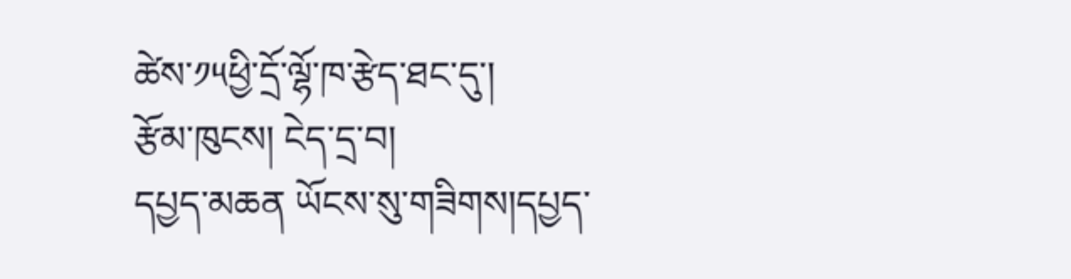ཚེས་༡༥ཕྱི་དྲོ་ལྷོ་ཁ་རྩེད་ཐང་དུ་།
རྩོམ་ཁུངས། ངེད་དྲ་བ།
དཔྱད་མཆན ཡོངས་སུ་གཟིགས།དཔྱད་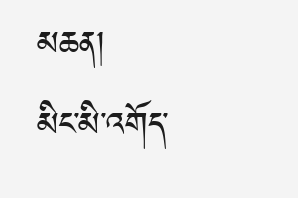མཆན།
མིང་མི་འགོད་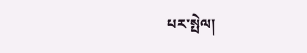པར་སྤེལ།